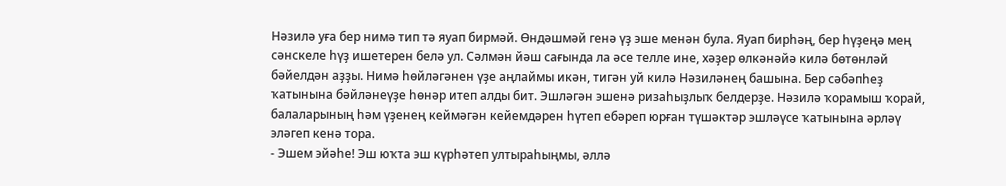Нәзилә уға бер нимә тип тә яуап бирмәй. Өндәшмәй генә үҙ эше менән була. Яуап бирһәң, бер һүҙеңә мең сәнскеле һүҙ ишетерен белә ул. Сәлмән йәш сағында ла әсе телле ине, хәҙер өлкәнәйә килә бөтөнләй бәйелдән аҙҙы. Нимә һөйләгәнен үҙе аңлаймы икән, тигән уй килә Нәзиләнең башына. Бер сәбәпһеҙ ҡатынына бәйләнеүҙе һөнәр итеп алды бит. Эшләгән эшенә ризаһыҙлыҡ белдерҙе. Нәзилә ҡорамыш ҡорай, балаларының һәм үҙенең кеймәгән кейемдәрен һүтеп ебәреп юрған түшәктәр эшләүсе ҡатынына әрләү эләгеп кенә тора.
- Эшем эйәһе! Эш юҡта эш күрһәтеп ултыраһыңмы, әллә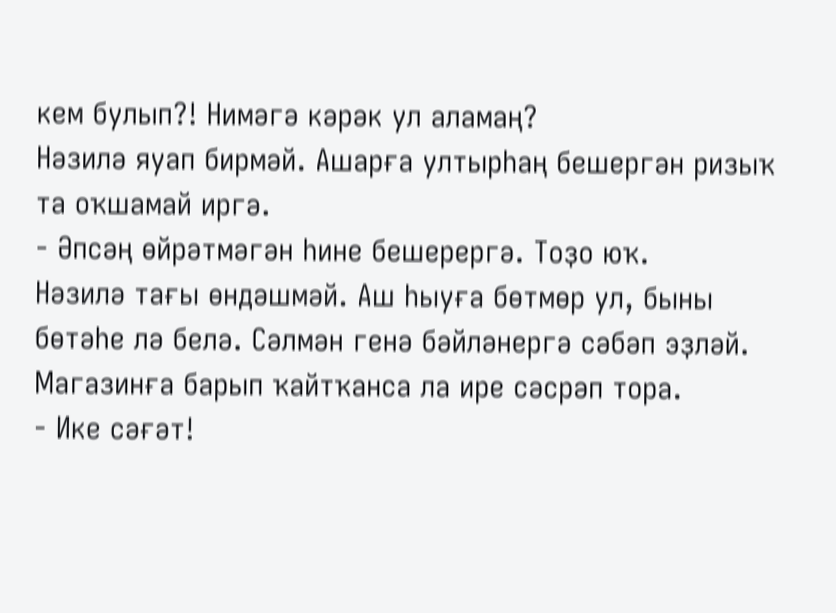кем булып?! Нимәгә кәрәк ул аламаң?
Нәзилә яуап бирмәй. Ашарға ултырһаң бешергән ризыҡ та оҡшамай иргә.
- Әпсәң өйрәтмәгән һине бешерергә. Тоҙо юҡ.
Нәзилә тағы өндәшмәй. Аш һыуға бөтмөр ул, быны бөтәһе лә белә. Сәлмән генә бәйләнергә сәбәп эҙләй.
Магазинға барып ҡайтҡанса ла ире сәсрәп тора.
- Ике сәғәт!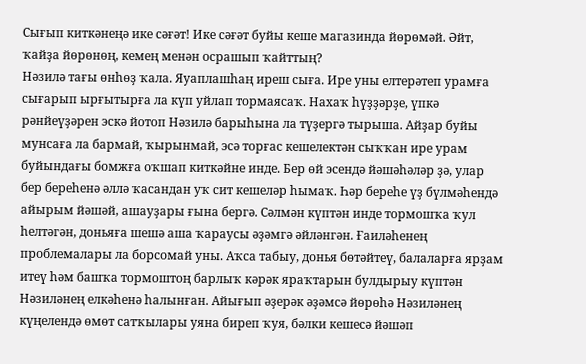Сығып киткәнеңә ике сәғәт! Ике сәғәт буйы кеше магазинда йөрөмәй. Әйт, ҡайҙа йөрөнөң, кемең менән осрашып ҡайттың?
Нәзилә тағы өнһөҙ ҡала. Яуаплашһаң иреш сыға. Ире уны елтерәтеп урамға сығарып ырғытырға ла күп уйлап тормаясаҡ. Нахаҡ һүҙҙәрҙе, үпкә рәнйеүҙәрен эскә йотоп Нәзилә барыһына ла түҙергә тырыша. Айҙар буйы мунсаға ла бармай, ҡырынмай, эсә торғас кешелектән сыҡҡан ире урам буйындағы бомжға оҡшап киткәйне инде. Бер өй эсендә йәшәһәләр ҙә, улар бер береһенә әллә ҡасандан уҡ сит кешеләр һымаҡ. Һәр береһе үҙ бүлмәһендә айырым йәшәй, ашауҙары ғына бергә. Сәлмән күптән инде тормошҡа ҡул һелтәгән, доньяға шешә аша ҡараусы әҙәмгә әйләнгән. Ғаиләһенең проблемалары ла борсомай уны. Аҡса табыу, донья бөтәйтеү, балаларға ярҙам итеү һәм башҡа тормоштоң барлыҡ кәрәк яраҡтарын булдырыу күптән Нәзиләнең елкәһенә һалынған. Айығып әҙерәк әҙәмсә йөрөһә Нәзиләнең күңелендә өмөт сатҡылары уяна биреп ҡуя, бәлки кешесә йәшәп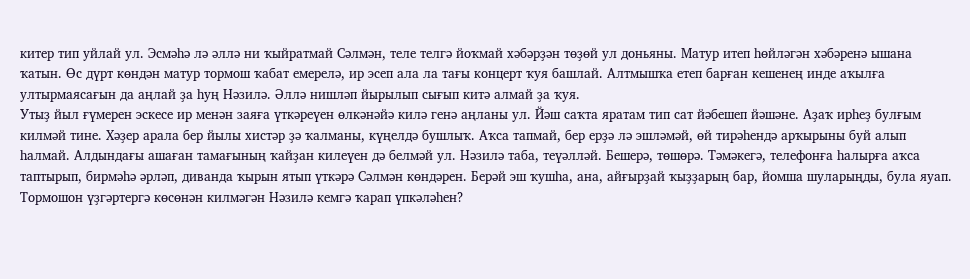китер тип уйлай ул. Эсмәһә лә әллә ни ҡыйратмай Сәлмән, теле телгә йоҡмай хәбәрҙән төҙөй ул доньяны. Матур итеп һөйләгән хәбәренә ышана ҡатын. Өс дүрт көндән матур тормош ҡабат емерелә, ир эсеп ала ла тағы концерт ҡуя башлай. Алтмышҡа етеп барған кешенең инде аҡылға ултырмаясағын да аңлай ҙа һуң Нәзилә. Әллә нишләп йырылып сығып китә алмай ҙа ҡуя.
Утыҙ йыл ғүмерен эскесе ир менән заяға үткәреүен өлкәнәйә килә генә аңланы ул. Йәш саҡта яратам тип сат йәбешеп йәшәне. Аҙаҡ ирһеҙ булғым килмәй тине. Хәҙер арала бер йылы хистәр ҙә ҡалманы, күңелдә бушлыҡ. Аҡса тапмай, бер ерҙә лә эшләмәй, өй тирәһендә арҡырыны буй алып һалмай. Алдындағы ашаған тамағының ҡайҙан килеүен дә белмәй ул. Нәзилә таба, теүәлләй. Бешерә, төшөрә. Тәмәкегә, телефонға һалырға аҡса таптырып, бирмәһә әрләп, диванда ҡырын ятып үткәрә Сәлмән көндәрен. Берәй эш ҡушһа, ана, айғырҙай ҡыҙҙарың бар, йомша шуларыңды, була яуап.
Тормошон үҙгәртергә көсөнән килмәгән Нәзилә кемгә ҡарап үпкәләһен?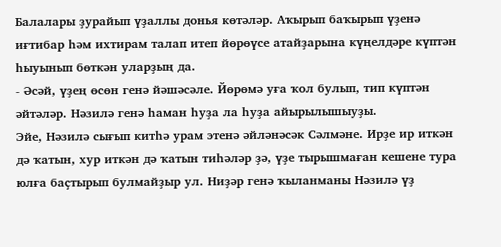Балалары ҙурайып үҙаллы донья көтәләр. Аҡырып баҡырып үҙенә иғтибар һәм ихтирам талап итеп йөрөүсе атайҙарына күңелдәре күптән һыуынып бөткән уларҙың да.
- Әсәй, үҙең өсөн генә йәшәсәле. Йөрөмә уға ҡол булып, тип күптән әйтәләр. Нәзилә генә һаман һуҙа ла һуҙа айырылышыуҙы.
Эйе, Нәзилә сығып китһә урам этенә әйләнәсәк Сәлмәне. Ирҙе ир иткән дә ҡатын, хур иткән дә ҡатын тиһәләр ҙә, үҙе тырышмаған кешене тура юлға баҫтырып булмайҙыр ул. Ниҙәр генә ҡыланманы Нәзилә үҙ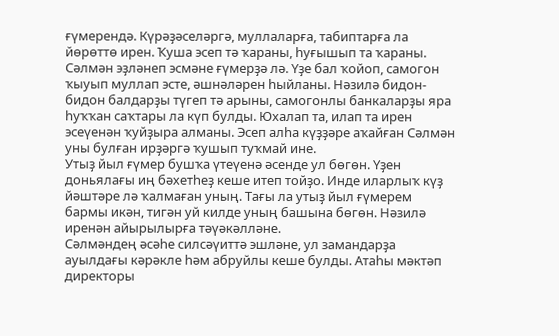ғүмерендә. Күрәҙәселәргә, муллаларға, табиптарға ла йөрөттө ирен. Ҡуша эсеп тә ҡараны, һуғышып та ҡараны. Сәлмән эҙләнеп эсмәне ғүмерҙә лә. Үҙе бал ҡойоп, самогон ҡыуып муллап эсте, әшнәләрен һыйланы. Нәзилә бидон-бидон балдарҙы түгеп тә арыны, самогонлы банкаларҙы яра һуҡҡан саҡтары ла күп булды. Юхалап та, илап та ирен эсеүенән ҡуйҙыра алманы. Эсеп алһа күҙҙәре аҡайған Сәлмән уны булған ирҙәргә ҡушып туҡмай ине.
Утыҙ йыл ғүмер бушҡа үтеүенә әсенде ул бөгөн. Үҙен доньялағы иң бәхетһеҙ кеше итеп тойҙо. Инде иларлыҡ күҙ йәштәре лә ҡалмаған уның. Тағы ла утыҙ йыл ғүмерем бармы икән, тигән уй килде уның башына бөгөн. Нәзилә иренән айырылырға тәүәкәлләне.
Сәлмәндең әсәһе силсәүиттә эшләне, ул замандарҙа ауылдағы кәрәкле һәм абруйлы кеше булды. Атаһы мәктәп директоры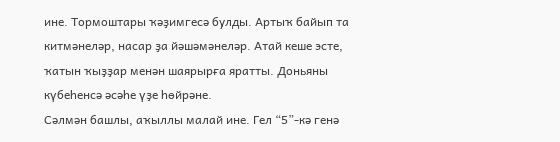ине. Тормоштары ҡәҙимгесә булды. Артыҡ байып та китмәнеләр, насар ҙа йәшәмәнеләр. Атай кеше эсте, ҡатын ҡыҙҙар менән шаярырға яратты. Доньяны күбеһенсә әсәһе үҙе һөйрәне.
Сәлмән башлы, аҡыллы малай ине. Гел “5”-кә генә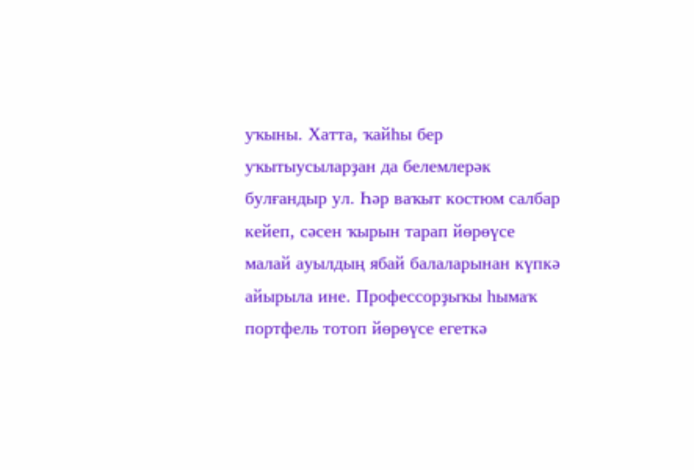уҡыны. Хатта, ҡайһы бер уҡытыусыларҙан да белемлерәк булғандыр ул. Һәр ваҡыт костюм салбар кейеп, сәсен ҡырын тарап йөрөүсе малай ауылдың ябай балаларынан күпкә айырыла ине. Профессорҙыҡы һымаҡ портфель тотоп йөрөүсе егеткә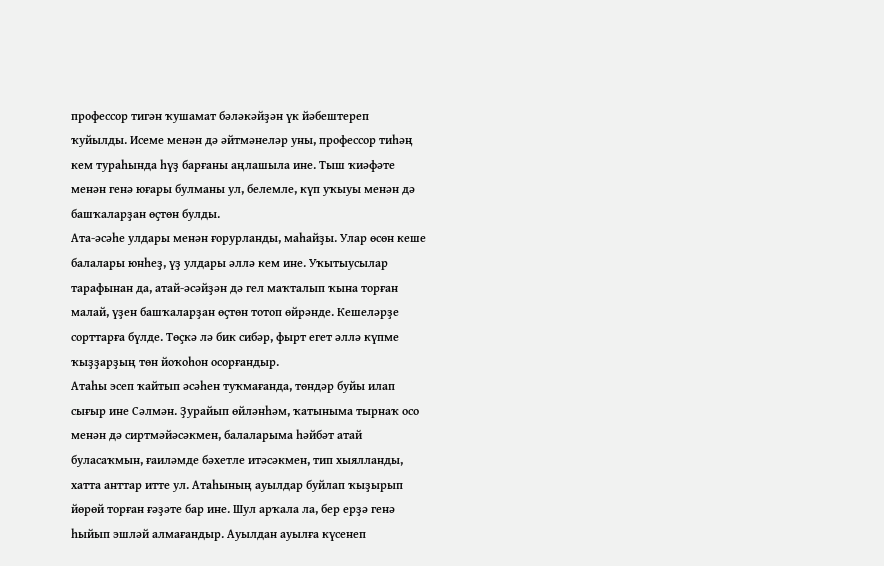профессор тигән ҡушамат бәләкәйҙән үк йәбештереп ҡуйылды. Исеме менән дә әйтмәнеләр уны, профессор тиһәң кем тураһында һүҙ барғаны аңлашыла ине. Тыш ҡиәфәте менән генә юғары булманы ул, белемле, күп уҡыуы менән дә башҡаларҙан өҫтөн булды.
Ата-әсәһе улдары менән ғорурланды, маһайҙы. Улар өсөн кеше балалары юнһеҙ, үҙ улдары әллә кем ине. Уҡытыусылар тарафынан да, атай-әсәйҙән дә гел маҡталып ҡына торған малай, үҙен башҡаларҙан өҫтөн тотоп өйрәнде. Кешеләрҙе сорттарға бүлде. Төҫкә лә бик сибәр, фырт егет әллә күпме ҡыҙҙарҙың төн йоҡоһон осорғандыр.
Атаһы эсеп ҡайтып әсәһен туҡмағанда, төндәр буйы илап сығыр ине Сәлмән. Ҙурайып өйләнһәм, ҡатыныма тырнаҡ осо менән дә сиртмәйәсәкмен, балаларыма һәйбәт атай буласаҡмын, ғаиләмде бәхетле итәсәкмен, тип хыялланды, хатта анттар итте ул. Атаһының ауылдар буйлап ҡыҙырып йөрөй торған ғәҙәте бар ине. Шул арҡала ла, бер ерҙә генә һыйып эшләй алмағандыр. Ауылдан ауылға күсенеп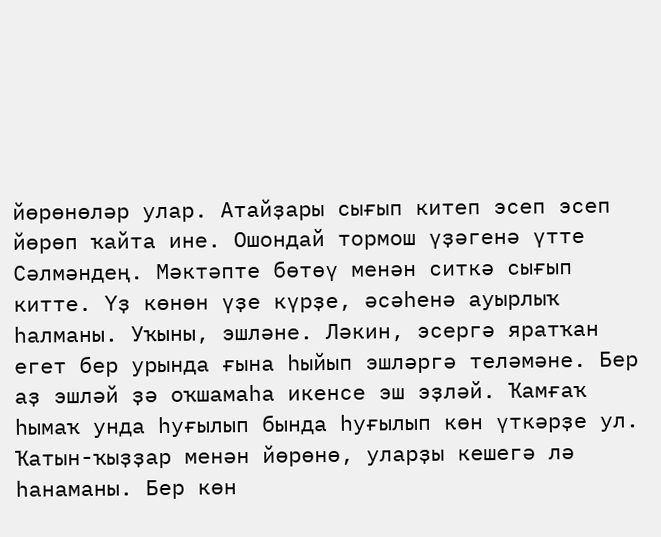йөрөнөләр улар. Атайҙары сығып китеп эсеп эсеп йөрөп ҡайта ине. Ошондай тормош үҙәгенә үтте Сәлмәндең. Мәктәпте бөтөү менән ситкә сығып китте. Үҙ көнөн үҙе күрҙе, әсәһенә ауырлыҡ һалманы. Уҡыны, эшләне. Ләкин, эсергә яратҡан егет бер урында ғына һыйып эшләргә теләмәне. Бер аҙ эшләй ҙә оҡшамаһа икенсе эш эҙләй. Ҡамғаҡ һымаҡ унда һуғылып бында һуғылып көн үткәрҙе ул. Ҡатын-ҡыҙҙар менән йөрөнө, уларҙы кешегә лә һанаманы. Бер көн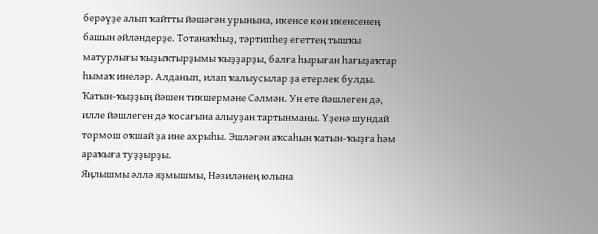берәүҙе алып ҡайтты йәшәгән урынына, икенсе көн икенсенең башын әйләндерҙе. Тотанаҡһыҙ, тәртипһеҙ егеттең тышҡы матурлығы ҡыҙыҡтырҙымы ҡыҙҙарҙы, балға һырыған һағыҙаҡтар һымаҡ инеләр. Алданып, илап ҡалыусылар ҙа етерлек булды.
Ҡатын-ҡыҙҙың йәшен тикшермәне Сәлмән. Ун ете йәшлеген дә, илле йәшлеген дә ҡосағына алыуҙан тартынманы. Үҙенә шундай тормош оҡшай ҙа ине ахрыһы. Эшләгән аҡсаһын ҡатын-ҡыҙға һәм араҡыға туҙҙырҙы.
Яңлышмы әллә яҙмышмы, Нәзиләнең юлына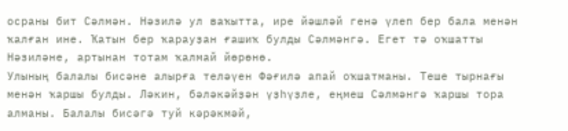осраны бит Сәлмән. Нәзилә ул ваҡытта, ире йәшләй генә үлеп бер бала менән ҡалған ине. Ҡатын бер ҡарауҙан ғашиҡ булды Сәлмәнгә. Егет тә оҡшатты Нәзиләне, артынан тотам ҡалмай йөрөнө.
Улының балалы бисәне алырға теләүен Фәғилә апай оҡшатманы. Теше тырнағы менән ҡаршы булды. Ләкин, бәләкәйҙән үҙһүҙле, еңмеш Сәлмәнгә ҡаршы тора алманы. Балалы бисәгә туй кәрәкмәй,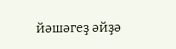йәшәгеҙ әйҙә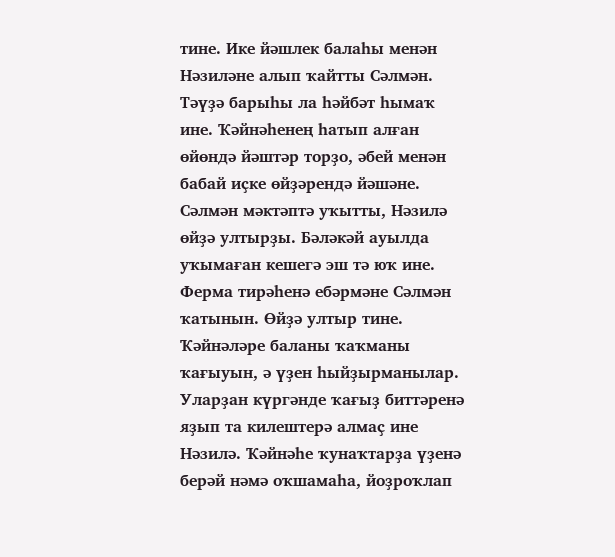тине. Ике йәшлек балаһы менән Нәзиләне алып ҡайтты Сәлмән. Тәүҙә барыһы ла һәйбәт һымаҡ ине. Ҡәйнәһенең һатып алған өйөндә йәштәр торҙо, әбей менән бабай иҫке өйҙәрендә йәшәне. Сәлмән мәктәптә уҡытты, Нәзилә өйҙә ултырҙы. Бәләкәй ауылда уҡымаған кешегә эш тә юҡ ине. Ферма тирәһенә ебәрмәне Сәлмән ҡатынын. Өйҙә ултыр тине. Ҡәйнәләре баланы ҡаҡманы ҡағыуын, ә үҙен һыйҙырманылар. Уларҙан күргәнде ҡағыҙ биттәренә яҙып та килештерә алмаҫ ине Нәзилә. Ҡәйнәһе ҡунаҡтарҙа үҙенә берәй нәмә оҡшамаһа, йоҙроҡлап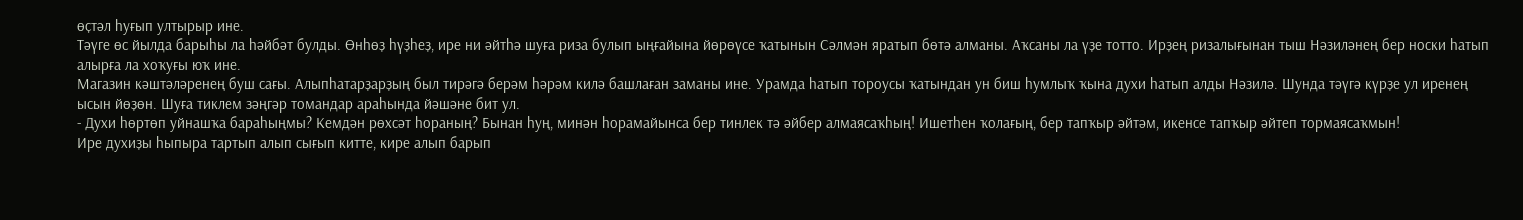өҫтәл һуғып ултырыр ине.
Тәүге өс йылда барыһы ла һәйбәт булды. Өнһөҙ һүҙһеҙ, ире ни әйтһә шуға риза булып ыңғайына йөрөүсе ҡатынын Сәлмән яратып бөтә алманы. Аҡсаны ла үҙе тотто. Ирҙең ризалығынан тыш Нәзиләнең бер носки һатып алырға ла хоҡуғы юҡ ине.
Магазин кәштәләренең буш сағы. Алыпһатарҙарҙың был тирәгә берәм һәрәм килә башлаған заманы ине. Урамда һатып тороусы ҡатындан ун биш һумлыҡ ҡына духи һатып алды Нәзилә. Шунда тәүгә күрҙе ул иренең ысын йөҙөн. Шуға тиклем зәңгәр томандар араһында йәшәне бит ул.
- Духи һөртөп уйнашҡа бараһыңмы? Кемдән рөхсәт һораның? Бынан һуң, минән һорамайынса бер тинлек тә әйбер алмаясаҡһың! Ишетһен ҡолағың, бер тапҡыр әйтәм, икенсе тапҡыр әйтеп тормаясаҡмын!
Ире духиҙы һыпыра тартып алып сығып китте, кире алып барып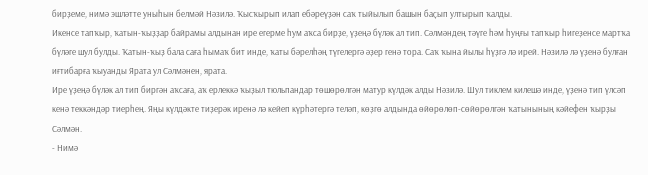бирҙеме, нимә эшләтте уныһын белмәй Нәзилә. Ҡысҡырып илап ебәреүҙән саҡ тыйылып башын баҫып ултырып ҡалды.
Икенсе тапҡыр, ҡатын-ҡыҙҙар байрамы алдынан ире егерме һум аҡса бирҙе, үҙеңә бүләк ал тип. Сәлмәндең тәүге һәм һуңғы тапҡыр һигеҙенсе мартҡа бүләге шул булды. Ҡатын-ҡыҙ бала саға һымаҡ бит инде, ҡаты бәрелһәң түгелергә әҙер генә тора. Саҡ ҡына йылы һүҙгә лә ирей. Нәзилә лә үҙенә булған иғтибарға ҡыуанды Ярата ул Сәлмәнен, ярата.
Ире үҙеңә бүләк ал тип биргән аҡсаға, аҡ ерлеккә ҡыҙыл тюльпандар төшөрөлгән матур күлдәк алды Нәзилә. Шул тиклем килешә инде, үҙенә тип үлсәп кенә теккәндәр тиерһең. Яңы күлдәкте тиҙерәк иренә лә кейеп күрһәтергә теләп, көҙгө алдында өйөрөлөп-сөйөрөлгән ҡатынының кәйефен ҡырҙы Сәлмән.
- Нимә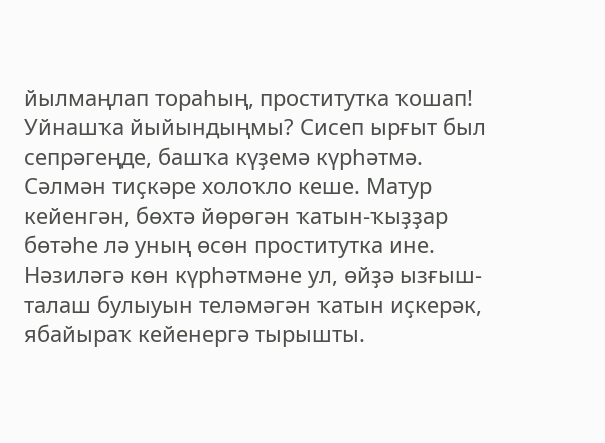йылмаңлап тораһың, проститутка ҡошап! Уйнашҡа йыйындыңмы? Сисеп ырғыт был сепрәгеңде, башҡа күҙемә күрһәтмә.
Сәлмән тиҫкәре холоҡло кеше. Матур кейенгән, бөхтә йөрөгән ҡатын-ҡыҙҙар бөтәһе лә уның өсөн проститутка ине. Нәзиләгә көн күрһәтмәне ул, өйҙә ызғыш-талаш булыуын теләмәгән ҡатын иҫкерәк, ябайыраҡ кейенергә тырышты.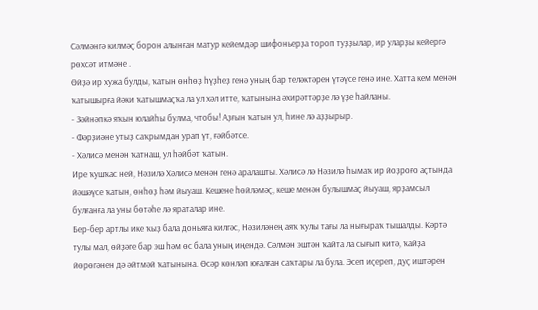Сәлмәнгә килмәҫ борон алынған матур кейемдәр шифоньерҙа тороп туҙҙылар, ир уларҙы кейергә рөхсәт итмәне .
Өйҙә ир хужа булды, ҡатын өнһөҙ һүҙһеҙ генә уның бар теләктәрен үтәүсе генә ине. Хатта кем менән ҡатышырға йәки ҡатышмаҫҡа ла ул хәл итте, ҡатынына әхирәттәрҙе лә үҙе һайланы.
- Зәйнәпкә яҡын юлайһы булма, чтобы! Аҙғын ҡатын ул, һине лә аҙҙырыр.
- Фәрҙиәне утыҙ саҡрымдан урап үт, ғәйбәтсе.
- Хәлисә менән ҡатнаш, ул һәйбәт ҡатын.
Ире ҡушҡас ней, Нәзилә Хәлисә менән генә аралашты. Хәлисә лә Нәзилә һымаҡ ир йоҙроғо аҫтында йәшәүсе ҡатын, өнһөҙ һәм йыуаш. Кешене һөйләмәҫ, кеше менән булышмаҫ йыуаш, ярҙамсыл булғанға ла уны бөтәһе лә яраталар ине.
Бер-бер артлы ике ҡыҙ бала доньяға килгәс, Нәзиләнең аяҡ ҡулы тағы ла нығыраҡ тышалды. Кәртә тулы мал, өйҙәге бар эш һәм өс бала уның иңендә. Сәлмән эштән ҡайта ла сығып китә, ҡайҙа йөрөгәнен дә әйтмәй ҡатынына. Өсәр көнләп юғалған саҡтары ла була. Эсеп иҫереп, дуҫ иштәрен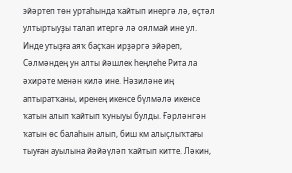эйәртеп төн уртаһында ҡайтып инергә лә, өҫтәл ултыртыуҙы талап итергә лә оялмай ине ул. Инде утыҙға аяҡ баҫҡан ирҙәргә эйәреп, Сәлмәндең ун алты йәшлек һеңлеһе Рита ла әхирәте менән килә ине. Нәзиләне иң аптыратҡаны, иренең икенсе бүлмәлә икенсе ҡатын алып ҡайтып ҡуныуы булды. Ғәрләнгән ҡатын өс балаһын алып, биш км алыҫлыҡтағы тыуған ауылына йәйәүләп ҡайтып китте. Ләкин,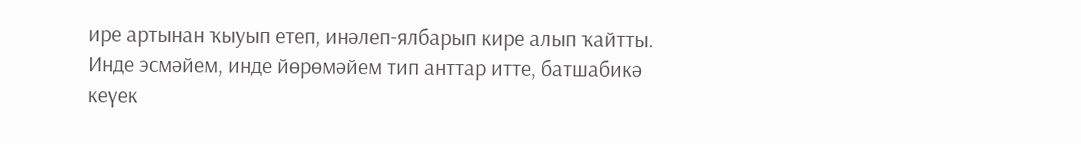ире артынан ҡыуып етеп, инәлеп-ялбарып кире алып ҡайтты. Инде эсмәйем, инде йөрөмәйем тип анттар итте, батшабикә кеүек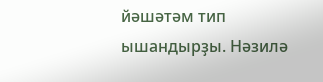йәшәтәм тип ышандырҙы. Нәзилә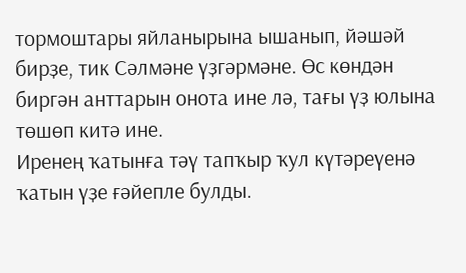тормоштары яйланырына ышанып, йәшәй бирҙе, тик Сәлмәне үҙгәрмәне. Өс көндән биргән анттарын онота ине лә, тағы үҙ юлына төшөп китә ине.
Иренең ҡатынға тәү тапҡыр ҡул күтәреүенә ҡатын үҙе ғәйепле булды.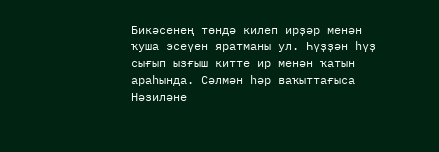Бикәсенең төндә килеп ирҙәр менән ҡуша эсеүен яратманы ул. Һүҙҙән һүҙ сығып ызғыш китте ир менән ҡатын араһында. Сәлмән һәр ваҡыттағыса Нәзиләне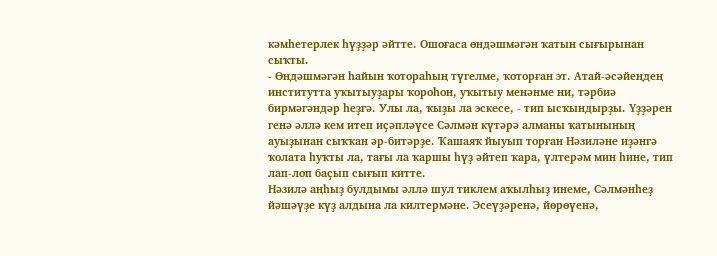кәмһетерлек һүҙҙәр әйтте. Ошоғаса өндәшмәгән ҡатын сығырынан сыҡты.
- Өндәшмәгән һайын ҡотораһың түгелме, ҡоторған эт. Атай-әсәйеңдең институтта уҡытыуҙары ҡороһон, уҡытыу менәнме ни, тәрбиә бирмәгәндәр һеҙгә. Улы ла, ҡыҙы ла эскесе, - тип ысҡындырҙы. Үҙҙәрен генә әллә кем итеп иҫәпләүсе Сәлмән күтәрә алманы ҡатынының ауыҙынан сыҡҡан әр-битәрҙе. Ҡашаяҡ йыуып торған Нәзиләне иҙәнгә ҡолата һуҡты ла, тағы ла ҡаршы һүҙ әйтеп ҡара, үлтерәм мин һине, тип лап-лоп баҫып сығып китте.
Нәзилә аңһыҙ булдымы әллә шул тиклем аҡылһыҙ инеме, Сәлмәнһеҙ йәшәүҙе күҙ алдына ла килтермәне. Эсеүҙәренә, йөрөүенә,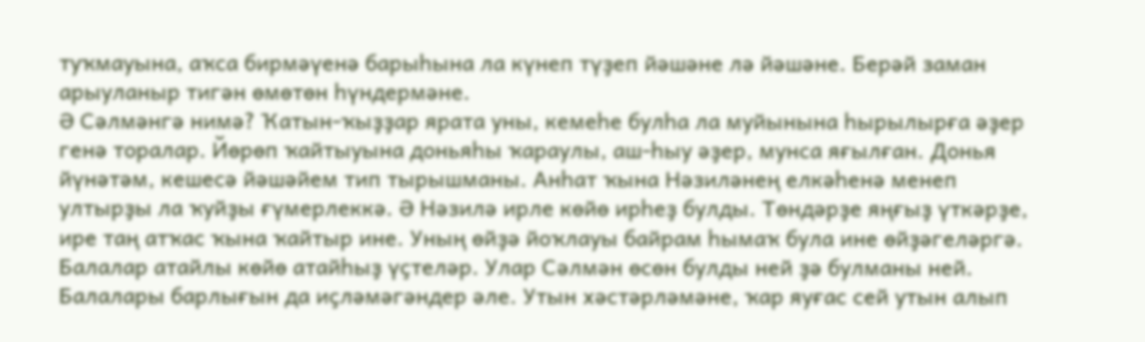туҡмауына, аҡса бирмәүенә барыһына ла күнеп түҙеп йәшәне лә йәшәне. Берәй заман арыуланыр тигән өмөтөн һүндермәне.
Ә Сәлмәнгә нимә? Ҡатын-ҡыҙҙар ярата уны, кемеһе булһа ла муйынына һырылырға әҙер генә торалар. Йөрөп ҡайтыуына доньяһы ҡараулы, аш-һыу әҙер, мунса яғылған. Донья йүнәтәм, кешесә йәшәйем тип тырышманы. Анһат ҡына Нәзиләнең елкәһенә менеп ултырҙы ла ҡуйҙы ғүмерлеккә. Ә Нәзилә ирле көйө ирһеҙ булды. Төндәрҙе яңғыҙ үткәрҙе, ире таң атҡас ҡына ҡайтыр ине. Уның өйҙә йоҡлауы байрам һымаҡ була ине өйҙәгеләргә. Балалар атайлы көйө атайһыҙ үҫтеләр. Улар Сәлмән өсөн булды ней ҙә булманы ней. Балалары барлығын да иҫләмәгәндер әле. Утын хәстәрләмәне, ҡар яуғас сей утын алып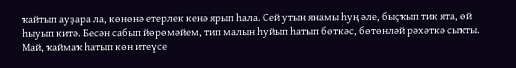ҡайтып ауҙара ла, көнөнә етерлек кенә ярып һала. Сей утын янамы һуң әле, быҫҡып тик ята, өй һыуып китә. Бесән сабып йөрөмәйем, тип малын һуйып һатып бөткәс, бөтөнләй рәхәткә сыҡты. Май, ҡаймаҡ һатып көн итеүсе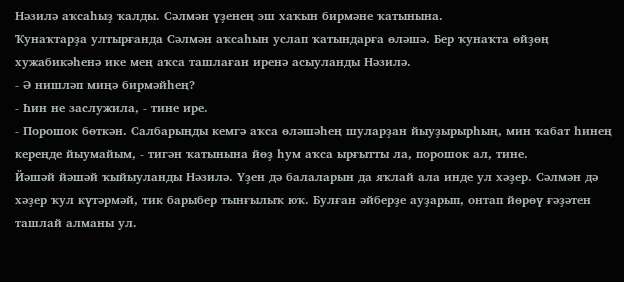Нәзилә аҡсаһыҙ ҡалды. Сәлмән үҙенең эш хаҡын бирмәне ҡатынына.
Ҡунаҡтарҙа ултырғанда Сәлмән аҡсаһын услап ҡатындарға өләшә. Бер ҡунаҡта өйҙөң хужабикәһенә ике мең аҡса ташлаған иренә асыуланды Нәзилә.
- Ә нишләп миңә бирмәйһең?
- Һин не заслужила, - тине ире.
- Порошок бөткән. Салбарыңды кемгә аҡса өләшәһең шуларҙан йыуҙырырһың, мин ҡабат һинең кереңде йыумайым, - тигән ҡатынына йөҙ һум аҡса ырғытты ла, порошок ал, тине.
Йәшәй йәшәй ҡыйыуланды Нәзилә. Үҙен дә балаларын да яҡлай ала инде ул хәҙер. Сәлмән дә хәҙер ҡул күтәрмәй, тик барыбер тынғылыҡ юҡ. Булған әйберҙе ауҙарып, онтап йөрөү ғәҙәтен ташлай алманы ул.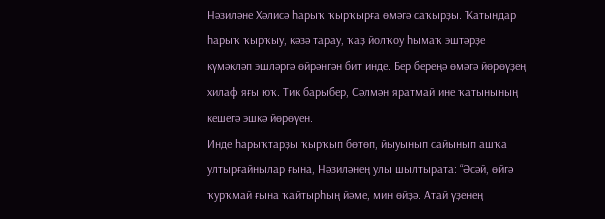Нәзиләне Хәлисә һарыҡ ҡырҡырға өмәгә саҡырҙы. Ҡатындар һарыҡ ҡырҡыу, кәзә тарау, ҡаҙ йолҡоу һымаҡ эштәрҙе күмәкләп эшләргә өйрәнгән бит инде. Бер береңә өмәгә йөрөүҙең хилаф яғы юҡ. Тик барыбер, Сәлмән яратмай ине ҡатынының кешегә эшкә йөрөүен.
Инде һарыҡтарҙы ҡырҡып бөтөп, йыуынып сайынып ашҡа ултырғайнылар ғына, Нәзиләнең улы шылтырата: “Әсәй, өйгә ҡурҡмай ғына ҡайтырһың йәме, мин өйҙә. Атай үҙенең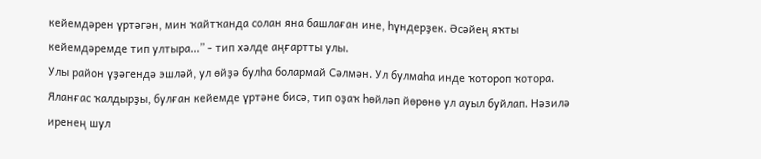кейемдәрен үртәгән, мин ҡайтҡанда солан яна башлаған ине, һүндерҙек. Әсәйең яҡты кейемдәремде тип ултыра...” - тип хәлде аңғартты улы.
Улы район үҙәгендә эшләй, ул өйҙә булһа болармай Сәлмән. Ул булмаһа инде ҡотороп ҡотора.
Яланғас ҡалдырҙы, булған кейемде үртәне бисә, тип оҙаҡ һөйләп йөрөнө ул ауыл буйлап. Нәзилә иренең шул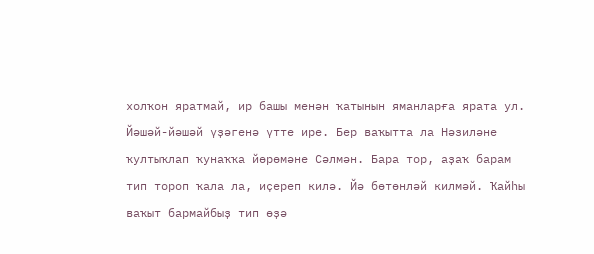холҡон яратмай, ир башы менән ҡатынын яманларға ярата ул. Йәшәй-йәшәй үҙәгенә үтте ире. Бер ваҡытта ла Нәзиләне ҡултыҡлап ҡунаҡҡа йөрөмәне Сәлмән. Бара тор, аҙаҡ барам тип тороп ҡала ла, иҫереп килә. Йә бөтөнләй килмәй. Ҡайһы ваҡыт бармайбыҙ тип өҙә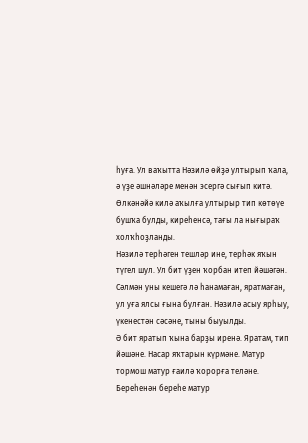һуға. Ул ваҡытта Нәзилә өйҙә ултырып ҡала, ә үҙе әшнәләре менән эсергә сығып китә.
Өлкәнәйә килә аҡылға ултырыр тип көтөүе бушҡа булды, киреһенсә, тағы ла нығыраҡ холҡһоҙланды.
Нәзилә терһәген тешләр ине, терһәк яҡын түгел шул. Ул бит үҙен ҡорбан итеп йәшәгән. Сәлмән уны кешегә лә һанамаған, яратмаған, ул уға ялсы ғына булған. Нәзилә асыу ярһыу, үкенестән сәсәне, тыны быуылды.
Ә бит яратып ҡына барҙы иренә. Яратам, тип йәшәне. Насар яҡтарын күрмәне. Матур тормош матур ғаилә ҡорорға теләне. Береһенән береһе матур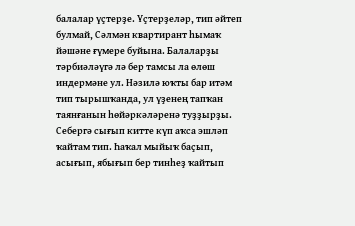балалар үҫтерҙе. Үҫтерҙеләр, тип әйтеп булмай, Сәлмән квартирант һымаҡ йәшәне ғүмере буйына. Балаларҙы тәрбиәләүгә лә бер тамсы ла өлөш индермәне ул. Нәзилә юҡты бар итәм тип тырышҡанда, ул үҙенең тапҡан таянғанын һөйәркәләренә туҙҙырҙы.
Себергә сығып китте күп аҡса эшләп ҡайтам тип. Һаҡал мыйыҡ баҫып, асығып, ябығып бер тинһеҙ ҡайтып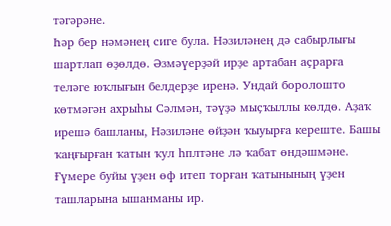тәгәрәне.
Һәр бер нәмәнең сиге була. Нәзиләнең дә сабырлығы шартлап өҙөлдө. Әзмәүерҙәй ирҙе артабан аҫрарға теләге юҡлығын белдерҙе иренә. Ундай боролошто көтмәгән ахрыһы Сәлмән, тәүҙә мыҫҡыллы көлдө. Аҙаҡ ирешә башланы, Нәзиләне өйҙән ҡыуырға кереште. Башы ҡаңғырған ҡатын ҡул һплтәне лә ҡабат өндәшмәне. Ғүмере буйы үҙен өф итеп торған ҡатынының үҙен ташларына ышанманы ир.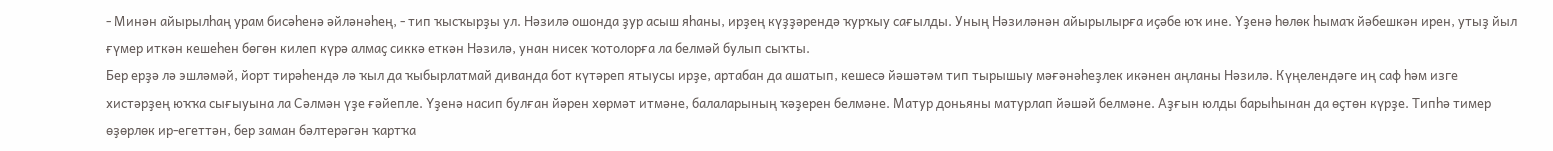- Минән айырылһаң урам бисәһенә әйләнәһең, - тип ҡысҡырҙы ул. Нәзилә ошонда ҙур асыш яһаны, ирҙең күҙҙәрендә ҡурҡыу сағылды. Уның Нәзиләнән айырылырға иҫәбе юҡ ине. Үҙенә һөлөк һымаҡ йәбешкән ирен, утыҙ йыл ғүмер иткән кешеһен бөгөн килеп күрә алмаҫ сиккә еткән Нәзилә, унан нисек ҡотолорға ла белмәй булып сыҡты.
Бер ерҙә лә эшләмәй, йорт тирәһендә лә ҡыл да ҡыбырлатмай диванда бот күтәреп ятыусы ирҙе, артабан да ашатып, кешесә йәшәтәм тип тырышыу мәғәнәһеҙлек икәнен аңланы Нәзилә. Күңелендәге иң саф һәм изге хистәрҙең юҡҡа сығыуына ла Сәлмән үҙе ғәйепле. Үҙенә насип булған йәрен хөрмәт итмәне, балаларының ҡәҙерен белмәне. Матур доньяны матурлап йәшәй белмәне. Аҙғын юлды барыһынан да өҫтөн күрҙе. Типһә тимер өҙөрлөк ир-егеттән, бер заман бәлтерәгән ҡартҡа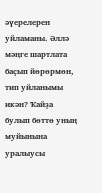әүерелерен уйламаны. Әллә мәңге шартлата баҫып йөрөрмөн, тип уйланымы икән? Ҡайҙа булып бөттө уның муйынына уралыусы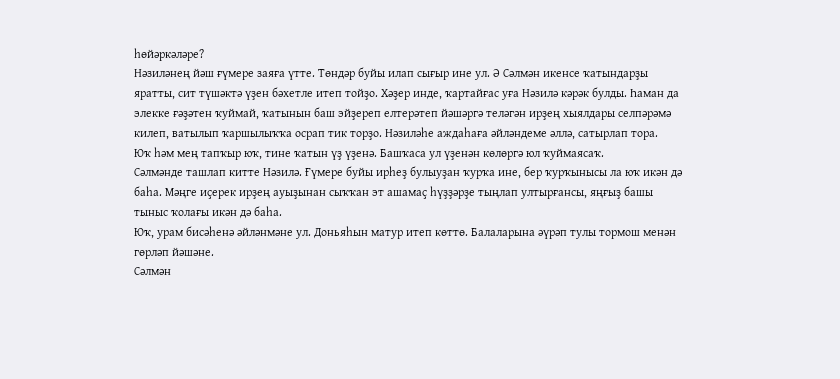һөйәркәләре?
Нәзиләнең йәш ғүмере заяға үтте. Төндәр буйы илап сығыр ине ул. Ә Сәлмән икенсе ҡатындарҙы яратты, сит түшәктә үҙен бәхетле итеп тойҙо. Хәҙер инде, ҡартайғас уға Нәзилә кәрәк булды. Һаман да элекке ғәҙәтен ҡуймай, ҡатынын баш эйҙереп елтерәтеп йәшәргә теләгән ирҙең хыялдары селпәрәмә килеп, ватылып ҡаршылыҡҡа осрап тик торҙо. Нәзиләһе аждаһаға әйләндеме әллә, сатырлап тора.
Юҡ һәм мең тапҡыр юҡ, тине ҡатын үҙ үҙенә. Башҡаса ул үҙенән көлөргә юл ҡуймаясаҡ.
Сәлмәнде ташлап китте Нәзилә. Ғүмере буйы ирһеҙ булыуҙан ҡурҡа ине, бер ҡурҡынысы ла юҡ икән дә баһа. Мәңге иҫерек ирҙең ауыҙынан сыҡҡан эт ашамаҫ һүҙҙәрҙе тыңлап ултырғансы, яңғыҙ башы тыныс ҡолағы икән дә баһа.
Юҡ, урам бисәһенә әйләнмәне ул. Доньяһын матур итеп көттө. Балаларына әүрәп тулы тормош менән гөрләп йәшәне.
Сәлмән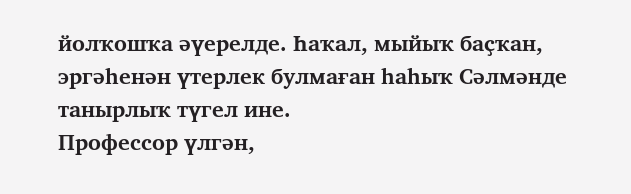йолҡошҡа әүерелде. Һаҡал, мыйыҡ баҫҡан, эргәһенән үтерлек булмаған һаһыҡ Сәлмәнде танырлыҡ түгел ине.
Профессор үлгән,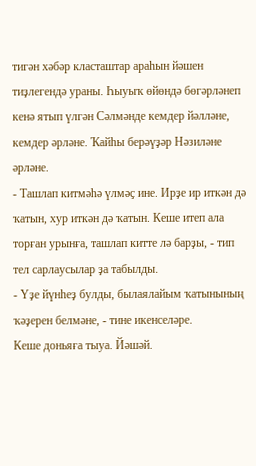тигән хәбәр класташтар араһын йәшен тиҙлегендә ураны. Һыуыҡ өйөндә бөгәрләнеп кенә ятып үлгән Сәлмәнде кемдер йәлләне, кемдер әрләне. Ҡайһы берәүҙәр Нәзиләне әрләне.
- Ташлап китмәһә үлмәҫ ине. Ирҙе ир иткән дә ҡатын, хур иткән дә ҡатын. Кеше итеп ала торған урынға, ташлап китте лә барҙы, - тип тел сарлаусылар ҙа табылды.
- Үҙе йүнһеҙ булды, былаялайым ҡатынының ҡәҙерен белмәне, - тине икенселәре.
Кеше доньяға тыуа. Йәшәй.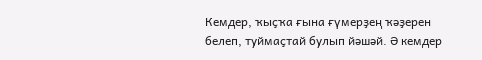Кемдер, ҡыҫҡа ғына ғүмерҙең ҡәҙерен белеп, туймаҫтай булып йәшәй. Ә кемдер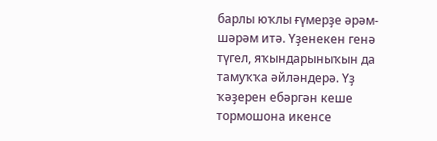барлы юҡлы ғүмерҙе әрәм-шәрәм итә. Үҙенекен генә түгел, яҡындарыныҡын да тамуҡҡа әйләндерә. Үҙ ҡәҙерен ебәргән кеше тормошона икенсе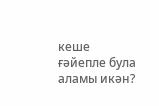кеше ғәйепле була аламы икән?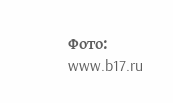Фото: www.b17.ru